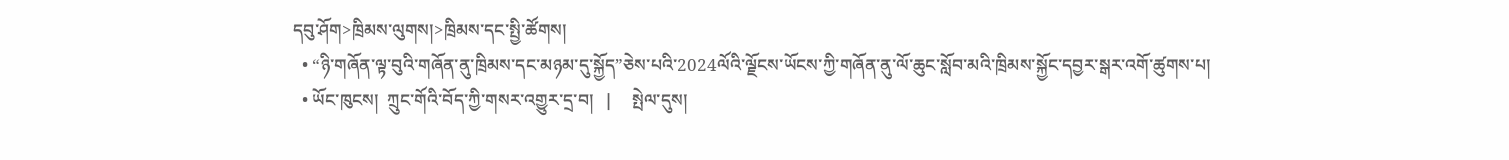དབུ་ཤོག>ཁྲིམས་ལུགས།>ཁྲིམས་དང་སྤྱི་ཚོགས།
  • “ཉི་གཞོན་ལྟ་བུའི་གཞོན་ནུ་ཁྲིམས་དང་མཉམ་དུ་སྐྱོད”ཅེས་པའི་2024ལོའི་ལྗོངས་ཡོངས་ཀྱི་གཞོན་ནུ་ལོ་ཆུང་སློབ་མའི་ཁྲིམས་སྐྱོང་དབྱར་སྒར་འགོ་ཚུགས་པ།
  • ཡོང་ཁུངས།  ཀྲུང་གོའི་བོད་ཀྱི་གསར་འགྱུར་དྲ་བ།   |     སྤེལ་དུས།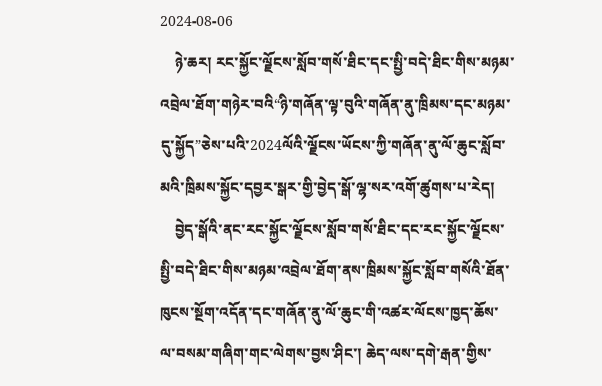2024-08-06
    ཉེ་ཆར། རང་སྐྱོང་ལྗོངས་སློབ་གསོ་ཐིང་དང་སྤྱི་བདེ་ཐིང་གིས་མཉམ་འབྲེལ་ཐོག་གཉེར་བའི“ཉི་གཞོན་ལྟ་བུའི་གཞོན་ནུ་ཁྲིམས་དང་མཉམ་དུ་སྐྱོད”ཅེས་པའི་2024ལོའི་ལྗོངས་ཡོངས་ཀྱི་གཞོན་ནུ་ལོ་ཆུང་སློབ་མའི་ཁྲིམས་སྐྱོང་དབྱར་སྒར་གྱི་བྱེད་སྒོ་ལྷ་སར་འགོ་ཚུགས་པ་རེད།
    བྱེད་སྒོའི་ནང་རང་སྐྱོང་ལྗོངས་སློབ་གསོ་ཐིང་དང་རང་སྐྱོང་ལྗོངས་སྤྱི་བདེ་ཐིང་གིས་མཉམ་འབྲེལ་ཐོག་ནས་ཁྲིམས་སྐྱོང་སློབ་གསོའི་ཐོན་ཁུངས་སྔོག་འདོན་དང་གཞོན་ནུ་ལོ་ཆུང་གི་འཚར་ལོངས་ཁྱད་ཆོས་ལ་བསམ་གཞིག་གང་ལེགས་བྱས་ཤིང་། ཆེད་ལས་དགེ་རྒན་གྱིས་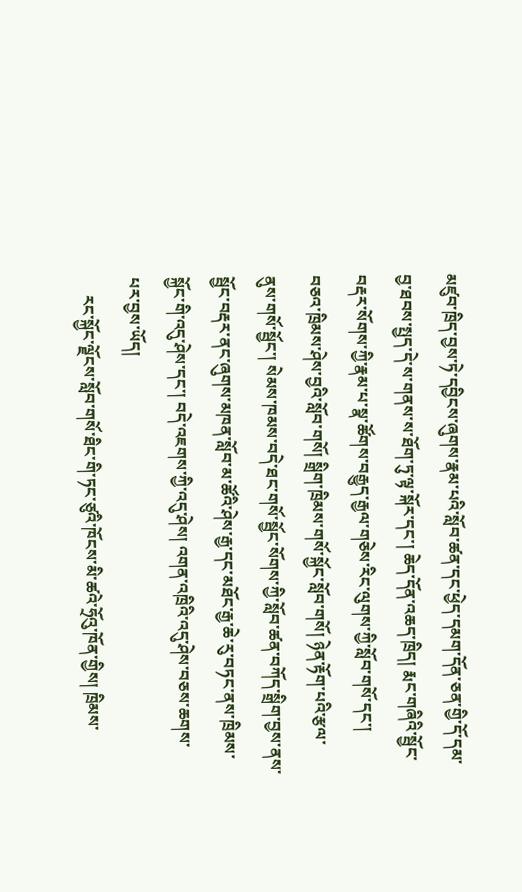མཛུབ་ཁྲིད་བྱས་ཏེ་དབྱིངས་ཞུགས་རྣམ་པའི་སློབ་ཚན་དང་ཕྱེད་དམག་དོན་ཅན་གྱི་དོ་དམ་བྱ་ཐབས་སྤྱད་དེ་ས་གནས་ས་ཐོག་ཏུ་ལྟ་སྐོར་དང་། ཆེད་དོན་འཆད་ཁྲིད། རྨང་གཞིའི་སྦྱོང་བརྡར་སོགས་ཀྱི་རྣམ་པ་སྣ་ཚོགས་བརྒྱུད་རྒྱལ་གཅེས་རིང་ལུགས་ཀྱི་སློབ་གསོ་དང་། བཅའ་ཁྲིམས་ཤེས་བྱའི་སློབ་གསོ། སྒྲིག་ཁྲིམས་གསོ་སྐྱོང་སློབ་གསོ། ཉེན་རྟོག་པའི་རྩལ་ནུས་གསོ་སྦྱོང་། སེམས་ཁམས་བདེ་ཐང་གསོ་སྦྱོང་སོགས་ཀྱི་སློབ་ཚན་བཀོད་སྒྲིག་བྱས་ནས་སྦྱོང་བརྡར་ནང་ཞུགས་མཁན་སློབ་མ་ཚོའི་ཤེས་རྒྱ་དང་མཐོང་རྒྱ་ཆེ་རུ་བཏང་ནས་ཁྲིམས་སྐྱོང་གི་འདུ་ཤེས་དང་། བདེ་འཇགས་ཀྱི་འདུ་ཤེས། འགན་འཁྲིའི་འདུ་ཤེས་བཅས་ཆགས་པར་བྱས་ཡོད།
    རང་སྐྱོང་ལྗོངས་སློབ་གསོ་ཐིང་གི་ཏང་ཙུའི་ཁོངས་མི་ཚའེ་ཧྲོའུ་ཁོན་གྱིས། ཁྲིམས་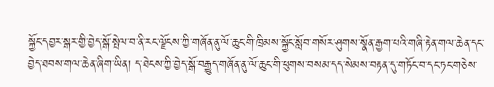སྐྱོང་དབྱར་སྒར་གྱི་བྱེད་སྒོ་སྤེལ་བ་ནི་རང་ལྗོངས་ཀྱི་གཞོན་ནུ་ལོ་ཆུང་གི་ཁྲིམས་སྐྱོང་སློབ་གསོར་ཤུགས་སྣོན་རྒྱག་པའི་གཞི་རྟེན་གལ་ཆེན་དང་བྱེད་ཐབས་གལ་ཆེན་ཞིག་ཡིན། ད་ཐེངས་ཀྱི་བྱེད་སྒོ་བརྒྱུད་གཞོན་ནུ་ལོ་ཆུང་གི་ཕུགས་བསམ་དད་སེམས་བརྟན་དུ་གཏོང་བ་དང་ཏང་གཅེས་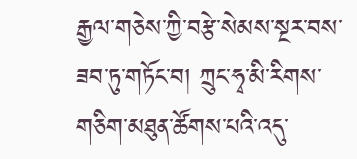རྒྱལ་གཅེས་ཀྱི་བརྩེ་སེམས་སྔར་བས་ཟབ་ཏུ་གཏོང་བ། ཀྲུང་ཧྭ་མི་རིགས་གཅིག་མཐུན་ཚོགས་པའི་འདུ་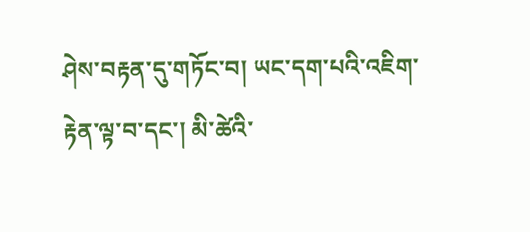ཤེས་བརྟན་དུ་གཏོང་བ། ཡང་དག་པའི་འཇིག་རྟེན་ལྟ་བ་དང་། མི་ཚེའི་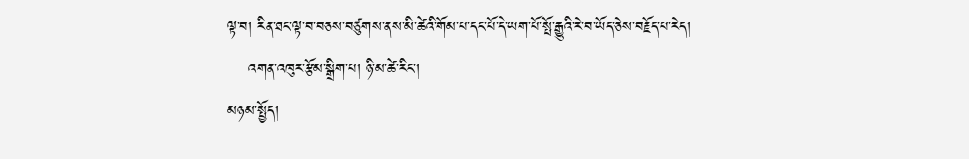ལྟ་བ། རིན་ཐང་ལྟ་བ་བཅས་བཙུགས་ནས་མི་ཚེའི་གོམ་པ་དང་པོ་དེ་ཡག་པོ་སྤོ་རྒྱུའི་རེ་བ་ཡོད་ཅེས་བརྗོད་པ་རེད།
    འགན་འཁུར་རྩོམ་སྒྲིག་པ། ཉི་མ་ཚེ་རིང་།
མཉམ་སྤྱོད།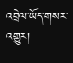འབྲེལ་ཡོད་གསར་འགྱུར།